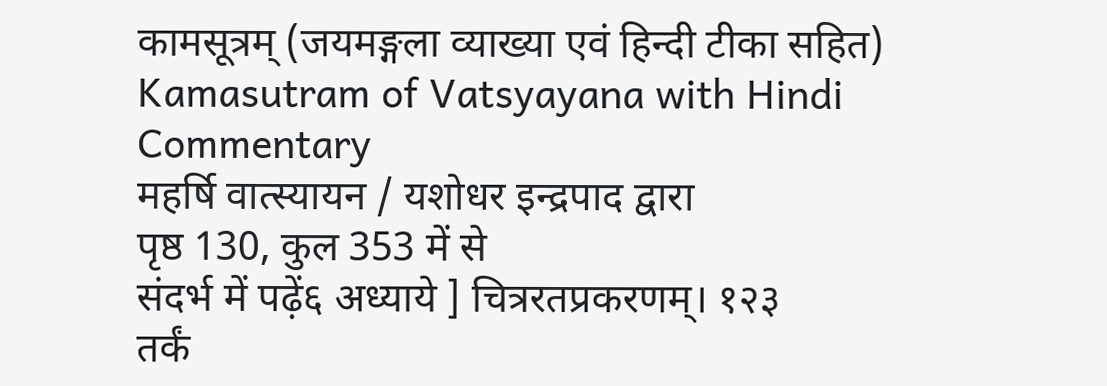कामसूत्रम् (जयमङ्गला व्याख्या एवं हिन्दी टीका सहित)
Kamasutram of Vatsyayana with Hindi Commentary
महर्षि वात्स्यायन / यशोधर इन्द्रपाद द्वारा
पृष्ठ 130, कुल 353 में से
संदर्भ में पढ़ें६ अध्याये ] चित्ररतप्रकरणम्। १२३
तर्कं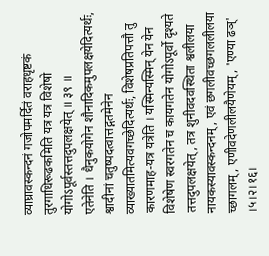व्याघ्रावस्कन्दनं गजोपमर्दितं वराहधृष्टकं तुरगाधिरूढकमिति यत्र यत्र विशेषो योगोऽपूर्वस्तत्तदुपलक्षयेत् ॥ ३९ ॥
एतेनेति । धैनुकयोगेन शौनादिकमुपलक्षयेदित्यर्थः, श्वादीनां चतुष्पदत्वात्तद्गतमेनेन व्याख्यातमित्यवगच्छेदित्यर्थः, विशेषप्रतिपत्तौ तु कारणमाह-यत्र यत्रेति । यस्मिन्यस्मिन् येन येन विशेषेण स्वरगतेन च कायगतेन योगोऽपूर्वो दृश्यते तत्तदुपलक्षयेत्, तत्र शुनीवदवस्थिता श्वलीलया नायकस्यावस्कन्दनम्, एवं छगलीवच्छगललीलया च्छागलम्, एणीवदेणलीलयैणेयम्, 'एण्या ढञ्' ।५।२।१६।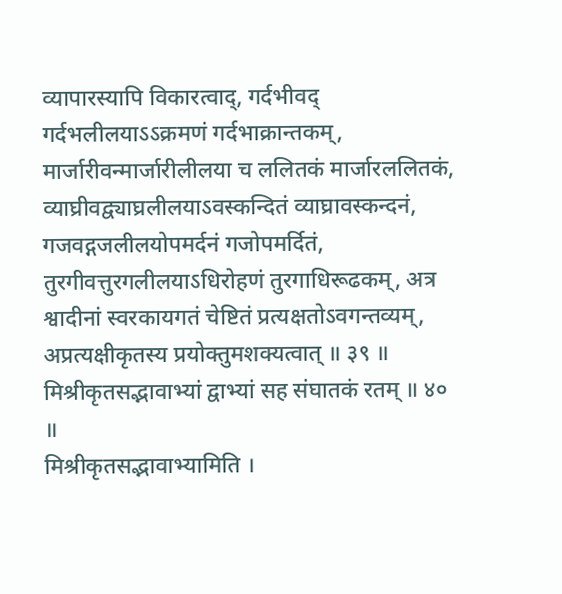व्यापारस्यापि विकारत्वाद्, गर्दभीवद् गर्दभलीलयाऽऽक्रमणं गर्दभाक्रान्तकम्, मार्जारीवन्मार्जारीलीलया च ललितकं मार्जारललितकं, व्याघ्रीवद्व्याघ्रलीलयाऽवस्कन्दितं व्याघ्रावस्कन्दनं, गजवद्गजलीलयोपमर्दनं गजोपमर्दितं, तुरगीवत्तुरगलीलयाऽधिरोहणं तुरगाधिरूढकम्, अत्र श्वादीनां स्वरकायगतं चेष्टितं प्रत्यक्षतोऽवगन्तव्यम्, अप्रत्यक्षीकृतस्य प्रयोक्तुमशक्यत्वात् ॥ ३९ ॥
मिश्रीकृतसद्भावाभ्यां द्वाभ्यां सह संघातकं रतम् ॥ ४० ॥
मिश्रीकृतसद्भावाभ्यामिति ।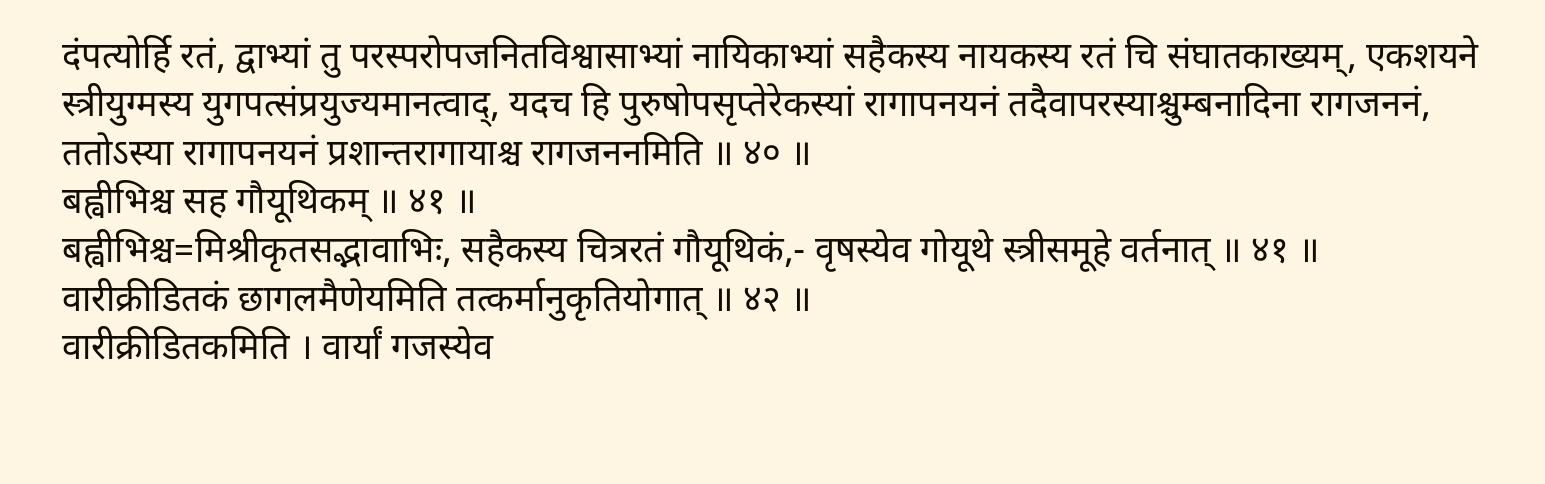दंपत्योर्हि रतं, द्वाभ्यां तु परस्परोपजनितविश्वासाभ्यां नायिकाभ्यां सहैकस्य नायकस्य रतं चि संघातकाख्यम्, एकशयने स्त्रीयुग्मस्य युगपत्संप्रयुज्यमानत्वाद्, यदच हि पुरुषोपसृप्तेरेकस्यां रागापनयनं तदैवापरस्याश्चुम्बनादिना रागजननं, ततोऽस्या रागापनयनं प्रशान्तरागायाश्च रागजननमिति ॥ ४० ॥
बह्वीभिश्च सह गौयूथिकम् ॥ ४१ ॥
बह्वीभिश्च=मिश्रीकृतसद्भावाभिः, सहैकस्य चित्ररतं गौयूथिकं,- वृषस्येव गोयूथे स्त्रीसमूहे वर्तनात् ॥ ४१ ॥
वारीक्रीडितकं छागलमैणेयमिति तत्कर्मानुकृतियोगात् ॥ ४२ ॥
वारीक्रीडितकमिति । वार्यां गजस्येव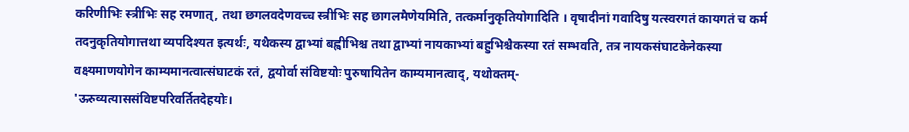करिणीभिः स्त्रीभिः सह रमणात्, तथा छगलवदेणवच्च स्त्रीभिः सह छागलमैणेयमिति, तत्कर्मानुकृतियोगादिति । वृषादीनां गवादिषु यत्स्वरगतं कायगतं च कर्म तदनुकृतियोगात्तथा व्यपदिश्यत इत्यर्थः, यथैकस्य द्वाभ्यां बह्वीभिश्च तथा द्वाभ्यां नायकाभ्यां बहुभिश्चैकस्या रतं सम्भवति, तत्र नायकसंघाटकेनेकस्या वक्ष्यमाणयोगेन काम्यमानत्वात्संघाटकं रतं, द्वयोर्वा संविष्टयोः पुरुषायितेन काम्यमानत्वाद्, यथोक्तम्-
'ऊरुव्यत्याससंविष्टपरिवर्तितदेहयोः।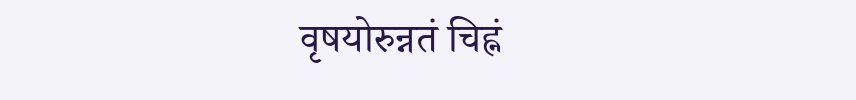वृषयोरुन्नतं चिह्नं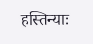हस्तिन्याः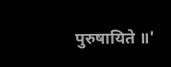पुरुषायिते ॥'